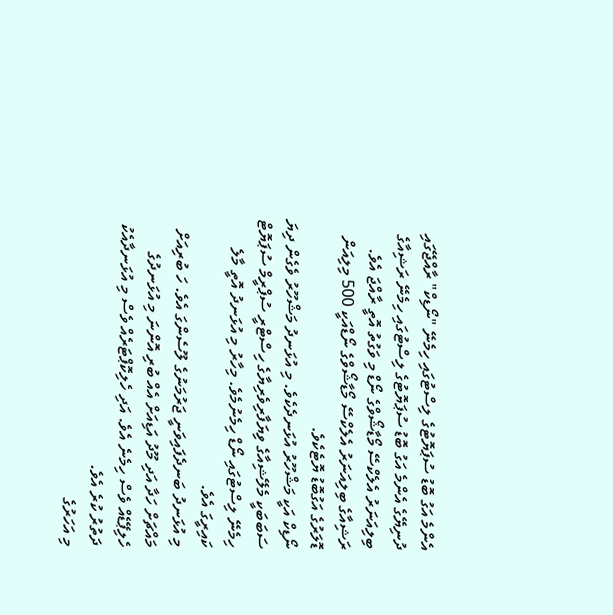އެންމެ އަގު ބޮޑު ސުޕަޔޮޓުގެ ލިސްޓުގައި ހިމެނޭ "ނޯޑިކް" ރާއްޖޭގައި
ދުނިޔޭގެ އެންމެ އަގު ބޮޑު ސުޕަޔޮޓުގެ ލިސްޓުގައި ހިމެނޭ ރަޝިއާގެ ބިލިއަނަރު އެލެކްސޭ މޯޑާޝޯވްގެ ނޯޑް މި ވަގުތު އޮތީ ރާއްޖަ އެވެ.
ރަޝިއާގެ ބިލިއަނަރު އެލެކްސޭ މޯޑާޝޯވްގެ ނޯޑްއަކީ 500 މިލިއަން ޑޮލަރުގެ އަގުބޮޑު ޔޮޓެކެވެ.
ނޯޑިކް އަކީ މަޝްހޫރު އުޅަނދެކެވެ. މި އުޅަނދު މަޝްހޫރު ވެގެން ދިޔަ ސަބަބަކީ މެލޭޝިއާގެ ވިޔަފާރިވެރިޔާގެ ހިސްޓްރީ ސުޕްރީމް ސުޕަޔޮޓް ހިމެނޭ ލިސްޓުގައި ނޯޑް ހިމެނުމެވެ. މިހާރު މި އުޅަނދު އޮތީ މާލެ ކައިރީގަ އެވެ.
މި އުޅަނދު ބަނދެފައިވަނީ ޖަރުމަނުގެ ލޫސެންގަ އެވެ. ހަ ބުރިއަށް މައްޗަށް ހަދާ އަދި މޫދު އަޑިއަށް އެއް ބުރި އޮންނަ މި އުޅަނދުގެ ހެލިޕޭޑެއް ވެސް ހިމެނެ އެވެ. އަދި ހެލިކޮޕްޓަރެއް ވެސް މި އުޅަނދާއެކު ދަތުރު ކުރެ އެވެ.
މި އަހަރުގެ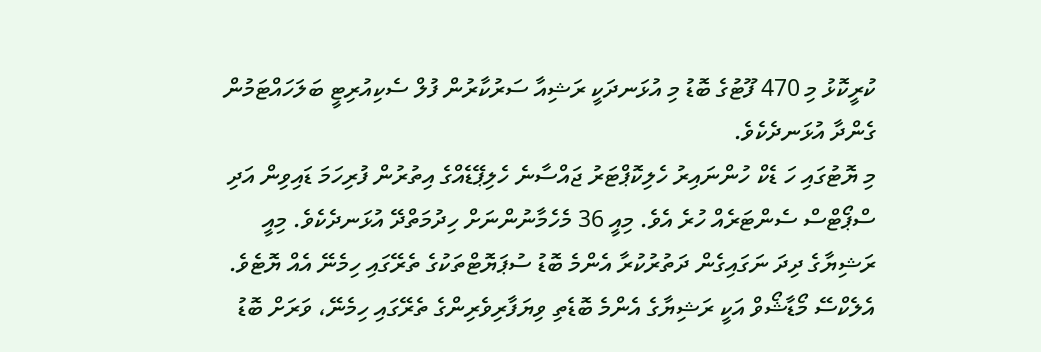ކުރީކޮޅު މި 470 ފޫޓުގެ ބޮޑު މި އުޅަނދަކީ ރަޝިއާ ސަރުކާރުން ފުލް ސެކިއުރިޓީ ބަލަހައްޓަމުން ގެންދާ އުޅަނދެކެވެ.
މި ޔޮޓުގައި ހަ ޑެކް ހުންނައިރު ހެލިކޮޕްޓަރު ޖައްސާނެ ހެލިޕޭޑެއްގެ އިތުރުން ފުރިހަމަ ޑައިވިން އަދި ސްޕޯޓްސް ސެންޓަރެއް ހުރެ އެވެ. މިއީ 36 މެހެމާނުންނަށް ހިދުމަތްދޭ އުޅަނދެކެވެ. މިއީ ރަޝިޔާގެ ދިދަ ނަގައިގެން ދަތުރުކުރާ އެންމެ ބޮޑު ސުޕަޔޮޓްތަކުގެ ތެރޭގައި ހިމެނޭ އެއް ޔޮޓެވެ.
އެލެކްސޭ މޯޑާޝޯވް އަކީ ރަޝިޔާގެ އެންމެ ބޮޑެތި ވިޔަފާރިވެރިންގެ ތެރޭގައި ހިމެނޭ، ވަރަށް ބޮޑު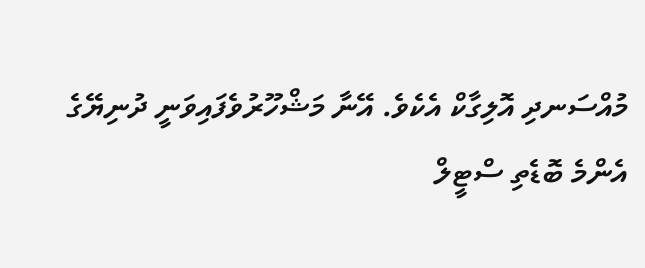މުއްސަނދި އޮލިގާކް އެކެވެ. އޭނާ މަޝްހޫރުވެފައިވަނީ ދުނިޔޭގެ އެންމެ ބޮޑެތި ސްޓީލް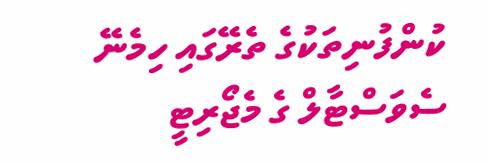ކުންފުނިތަކުގެ ތެރޭގައި ހިމެނޭ ސެވަސްޓާލް ގެ މެޖޯރިޓީ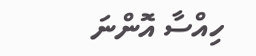ހިއްސާ އޮންނަ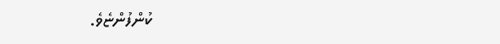ކުންފުންޏެވެ.